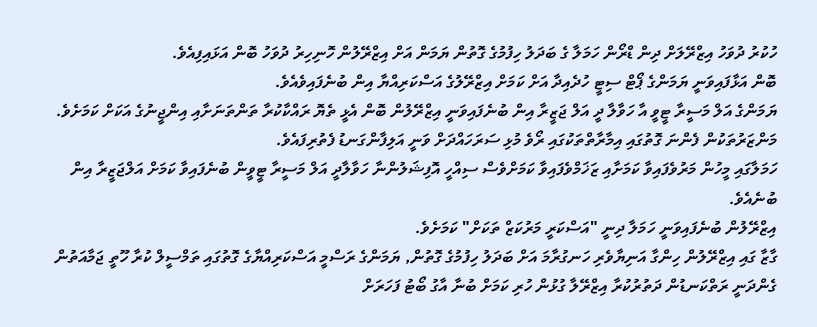ހުކުރު ދުވަހު އިޒްރޭލަށް ދިން ޑްރޯން ހަމަލާ ގެ ބަދަލު ހިފުމުގެ ގޮތުން ޔަމަން އަށް އިޒްރޭލުން ހޮނިހިރު ދުވަހު ބޮން އަޅައިފިއެވެ.
ބޮން އަޅާފައިވަނީ ޔަމަންގެ ޕޯޓް ސިޓީ ހުދެއިދާ އަށް ކަމަށް އިޒްރޭލުގެ އަސްކަރިއްޔާ އިން ބުނެފައިވެއެވެ.
ޔަމަންގެ އަލް މަސީރާ ޓީވީ އާ ހަވާލާ ދީ އަލް ޖަޒީރާ އިން ބުނެފައިވަނީ އިޒްރޭލުން ބޮން އެޅީ ތެޔޮ ރައްކާކުރާ ތަންތަނަށާއި އިންޖީނުގެ އަކަށް ކަމަށެވެ.
މަންޒަރުތަކުން ފެންނަ ގޮތުގައި އިމާރާތްތަކުގައި ރޯވެ މުޅި ސަރަހައްދަށް ވަނީ އަލިފާންގަނޑު ފެތުރިފައެވެ.
ހަމަލާގައި މީހުން މަރުވެފައިވާ ކަމަށާއި ޒަޚަމްވެފައިވާ ކަމަށްވެސް ސިއްހީ އޮފިޝަލުންނާ ހަވާލާދީ އަލް މަސީރާ ޓީވީން ބުނެފައިވާ ކަމަށް އަލްޖަޒީރާ އިން ބުނެއެވެ.
އިޒްރޭލުން ބުނެފައިވަނީ ހަމަލާ ދިނީ "އަސްކަރީ މަރުކަޒް ތަކަށް" ކަމަށެވެ.
ގާޒާ ގައި އިޒްރޭލުން ހިންގާ އަނިޔާވެރި ހަނގުރާމަ އަށް ބަދަލު ހިފުމުގެ ގޮތުން, ޔަމަންގެ ރަސްމީ އަސްކަރިއްޔާގެ ގޮތުގައި ތަމްސީލް ކުރާ ހޫތީ ޖަމާއަތުން ގެންދަނީ ރަތްކަނޑުން ދަތުރުކުރާ އިޒްރޭލާ ގުޅުން ހުރި ކަމަށް ބުނާ އާގު ބޯޓު ފަހަރަށް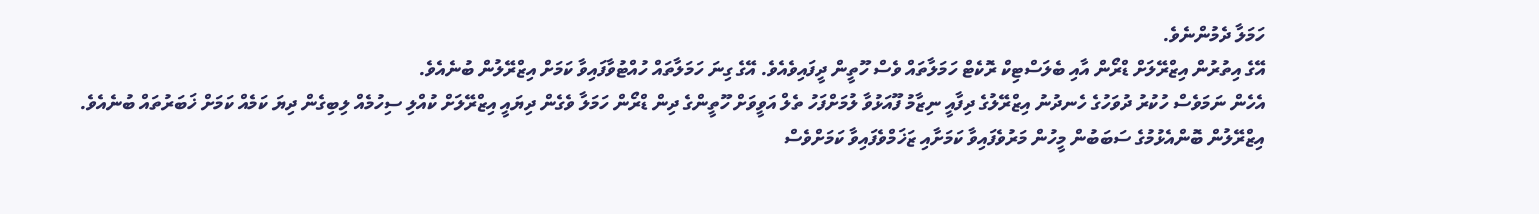ހަމަލާ ދެމުންނެވެ.
އޭގެ އިތުރުން އިޒްރޭލަށް ޑްރޯން އާއި ބެލަސްޓިކް ރޮކެޓް ހަމަލާތައް ވެސް ހޫތީން ދީފައިވެއެވެ. އޭގެ ގިނަ ހަމަލާތައް ހުއްޓުވާފައިވާ ކަމަށް އިޒްރޭލުން ބުނެއެވެ.
އެހެން ނަމަވެސް ހުކުރު ދުވަހުގެ ހެނދުނު އިޒްރޭލުގެ ދިފާއީ ނިޒާމު ފޫއަޅުވާ ލުމަށްފަހު ތެލް އަވީވަށް ހޫތީންގެ ދިން ޑްރޯން ހަމަލާ ވެގެން ދިޔައީ އިޒްރޭލަށް ކުއްލި ސިހުމެއް ލިބިގެން ދިޔަ ކަމެއް ކަމަށް ޚަބަރުތައް ބުނެއެވެ.
އިޒްރޭލުން ބޮންއެޅުމުގެ ސަބަބުން މީހުން މަރުވެފައިވާ ކަމަށާއި ޒަޚަމްވެފައިވާ ކަމަށްވެސް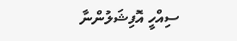ސިއްހީ އޮފިޝަލުންނާ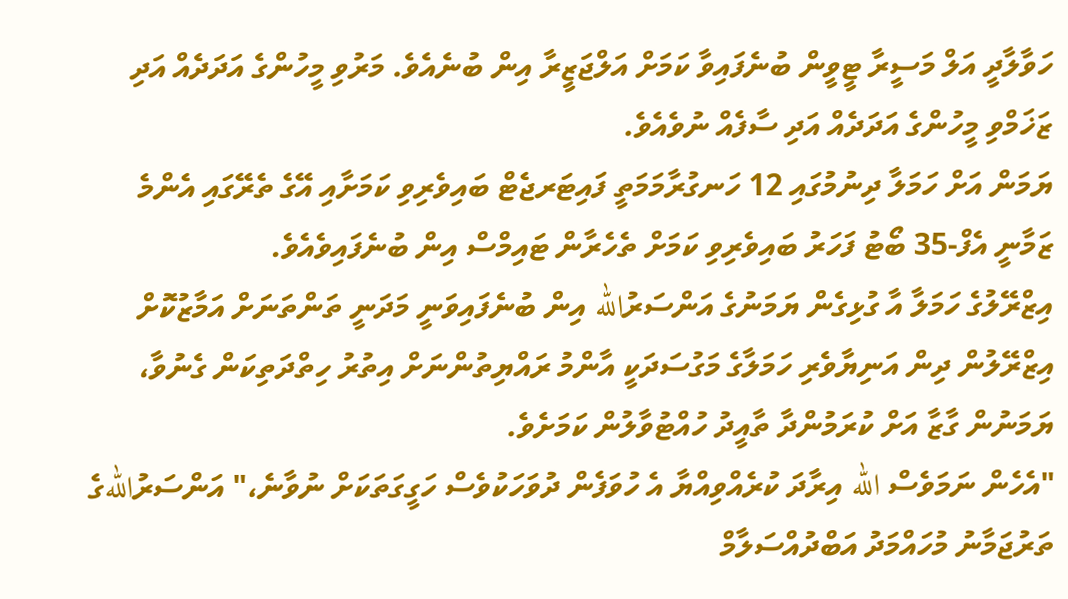ހަވާލާދީ އަލް މަސީރާ ޓީވީން ބުނެފައިވާ ކަމަށް އަލްޖަޒީރާ އިން ބުނެއެވެ. މަރުވި މީހުންގެ އަދަދެއް އަދި ޒަޚަމްވި މީހުންގެ އަދަދެއް އަދި ސާފެއް ނުވެއެވެ.
ޔަމަން އަށް ހަމަލާ ދިނުމުގައި 12 ހަނގުރާމަމަތީ ފައިޓަރޖެޓް ބައިވެރިވި ކަމަށާއި އޭގެ ތެރޭގައި އެންމެ ޒަމާނީ އެފް-35 ބޯޓު ފަހަރު ބައިވެރިވި ކަމަށް ތެހެރާން ޓައިމްސް އިން ބުނެފައިވެއެވެ.
އިޒްރޭލުގެ ހަމަލާ އާ ގުޅިގެން ޔަމަނުގެ އަންސަރުالله އިން ބުނެފައިވަނީ މަދަނީ ތަންތަނަށް އަމާޒުކޮށް އިޒްރޭލުން ދިން އަނިޔާވެރި ހަމަލާގެ މަގުސަދަކީ އާންމު ރައްޔިތުންނަށް އިތުރު ހިތްދަތިކަން ގެނުވާ، ޔަމަނުން ގާޒާ އަށް ކުރަމުންދާ ތާއީދު ހުއްޓުވާލުން ކަމަށެވެ.
"އެހެން ނަމަވެސް الله އިރާދަ ކުރެއްވިއްޔާ އެ ހުވަފެން ދުވަހަކުވެސް ހަގީގަތަކަށް ނުވާނެ،" އަންސަރުاللهގެ ތަރުޖަމާނު މުހައްމަދު އަބްދުއްސަލާމް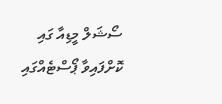ސޯޝަލް މީޑިއާ ގައި ކޮށްފައިވާ ޕޯސްޓެއްގައި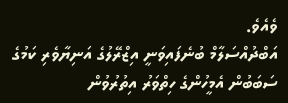ވެއެވެ.
އަބްދުއްސަލާމް ބުނެފައިވަނީ އިޒްރޭލުގެ އަނިޔާވެރި ކަމުގެ ސަބަބުން އެމީހުންގެ ހިތްވަރު އިތުރުވުން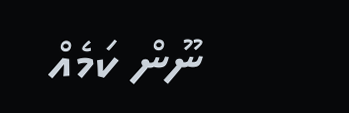ނޫން ކަމެއް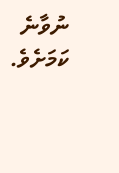ނުވާނެ ކަމަށެވެ.